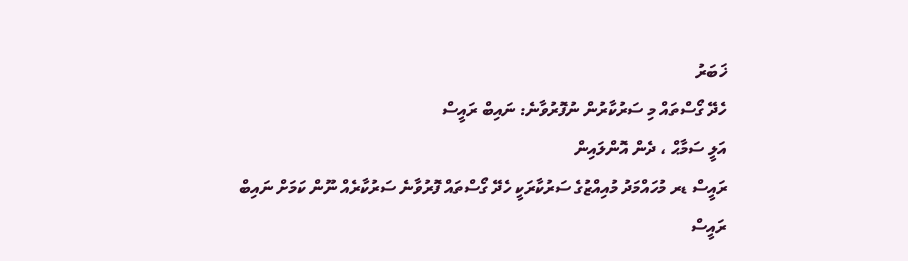ޚަބަރު
ހެދޭ ގޯސްތައް މި ސަރުކާރުން ނުފޮރުވާނެ: ނައިބް ރައީސް
އަލީ ސަމާޙް ، ދެން އޮންލައިން
ރައީސް ޑރ މުހައްމަދު މުއިއްޒުގެ ސަރުކާރަކީ ހެދޭ ގޯސްތައް ފޮރުވާނެ ސަރުކާރެއް ނޫން ކަމަށް ނައިބް ރައީސް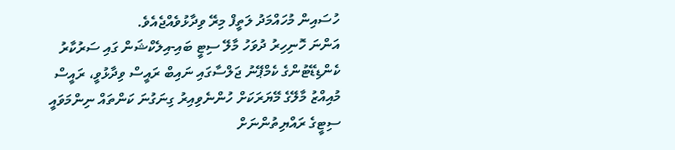ހުސައިން މުހައްމަދު ލަތީފް މިރޭ ވިދާޅުވެއްޖެއެވެ.
އަންނަ ހޮނިހިރު ދުވަހު މާލޭ ސިޓީ ބައި-އިލެކްޝަން ގައި ސަރުކާރު ކެންޑިޑޭޓުންގެ ކެމްޕޭނު ޖަލްސާގައި ނައިބް ރައީސް ވިދާޅުވީ، ރައީސް މުއިއްޒު މާލޭގެ މޭޔަރަކަށް ހުންނެވިއިރު ގިނަގުނަ ކަންތައް ނިންމަވައީ ސިޓީގެ ރައްޔިތުންނަށް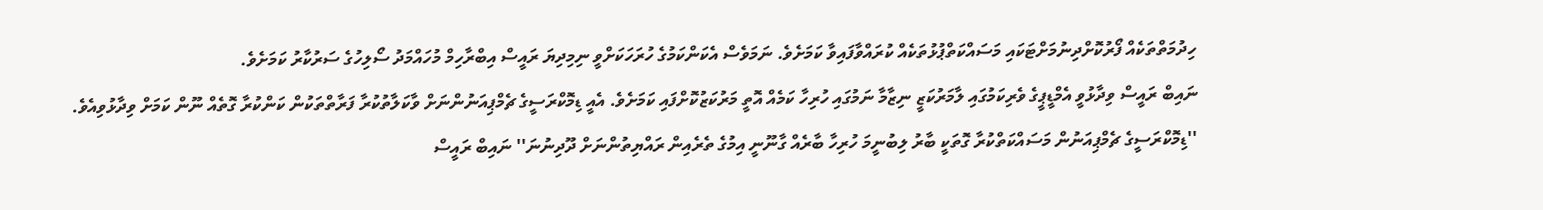ހިދުމަތްތަކެއް ފޯރުކޮށްދިނުމަށްޓަކައި މަސައްކަތްޕުޅުތަކެއް ކުރައްވާފައިވާ ކަމަށެވެ. ނަމަވެސް އެކަންކަމުގެ ހުރަހަކަށްވީ ނިމިދިޔަ ރައީސް އިބްރާހިމް މުހައްމަދު ސޯލިހުގެ ސަރުކާރު ކަމަށެވެ.
ނައިބް ރައީސް ވިދާޅުވީ އެމްޑީޕީގެ ވެރިކަމުގައި ލާމަރުކަޒީ ނިޒާމާ ނަމުގައި ހުރިހާ ކަމެއް އޮތީ މަރުކަޒުކޮށްފައި ކަމަށެވެ. އެއީ ޑިމޮކްރަސީގެ ޗެމްޕިއަނުންނަށް ވާކަލާތުކުރާ ފަރާތްތަކުން ކަންކުރާ ގޮތެއް ނޫން ކަމަށް ވިދާޅުވިއެވެ.
''ޑިމޮކްރަސީގެ ޗެމްޕިއަނުން މަސައްކަތްކުރާ ގޮތަކީ ބާރު ލިބުނީމަ ހުރިހާ ބާރެއް ގާނޫނީ އިމުގެ ތެރެއިން ރައްޔިތުންނަށް ދޫދިނުނަ'' ނައިބް ރައީސް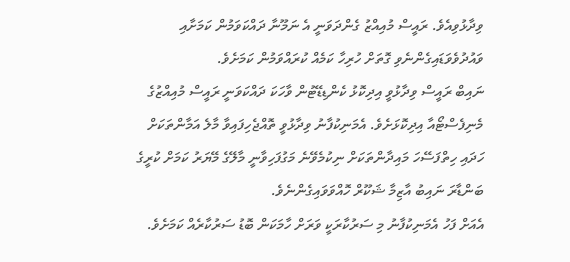ވިދާޅުވިއެވެ. ރައީސް މުއިއްޒު ގެންދަވަނީ އެ ނަމޫނާ ދައްކަވަމުން ކަމަށާއި ވައުދުވެވަޑައިގެންނެވި ގޮތަށް ހުރިހާ ކަމެއް ކުރައްވަމުން ކަމަށެވެ.
ނައިބް ރައީސް ވިދާޅުވީ އިދިކޮޅު ކެންޑިޑޭޓުން ވާހަކަ ދައްކަވަނީ ރައީސް މުއިއްޒުގެ މެނިފެސްޓޯއާ އިދިކޮޅަށެވެ. އެމަނިކުފާނު ވިދާޅުވީ ތޮއްޖެހިފައިވާ މާލެ އަމާންތަކަށް ހަދައި ހިތްފަސޭހަ މައިދާންތަކަށް ނިކުމެވޭނެ މަގުފަހިވާނީ މާލޭގެ މޭޔަރު ކަމަށް ކުރީގެ ބަންޑާރަ ނައިބު އާޒިމާ ޝަކޫރް ހޮއްވަވައިގެންނެވެ.
އެއަށް ފަހު އެމަނިކުފާނު މި ސަރުކާރަކީ ވަރަށް ހާމަކަން ބޮޑު ސަރުކާރެއް ކަމަށެވެ.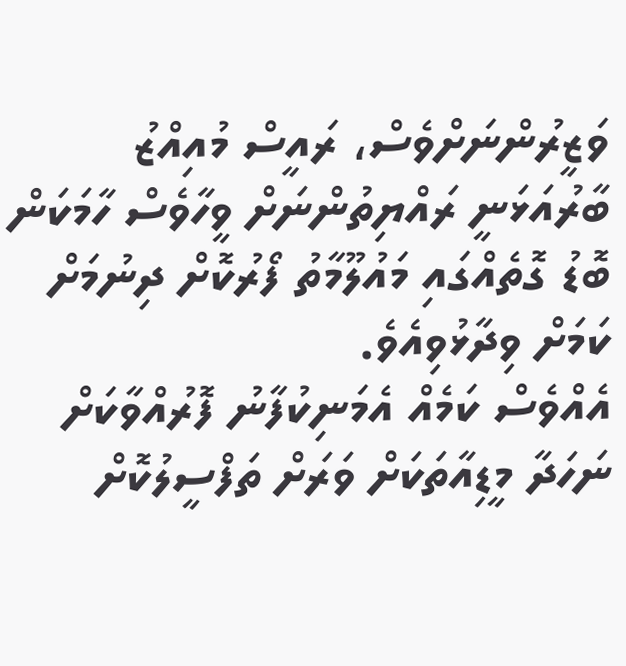ވަޒީރުންނަށްވެސް، ރައީސް މުއިއްޒު ބާރުއަޅަނީ ރައްޔިތުންނަށް ވީހާވެސް ހާމަކަން ބޮޑު ގޮތެއްގައި މައުލޫމާތު ފޯރުކޮށް ދިނުމަށް ކަމަށް ވިދާޅުވިއެވެ.
އެއްވެސް ކަމެއް އެމަނިކުފާނު ފޮރުއްވާކަށް ނަހަދާ މީޑިއާތަކަށް ވަރަށް ތަފްސީލުކޮށް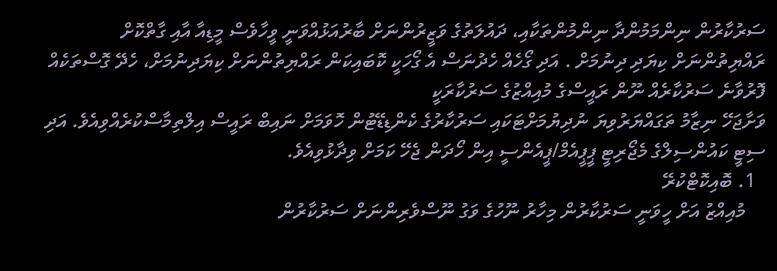ސަރުކާރުން ނިންމަމުންދާ ނިންމުންތަކާއި، ދައުލަތުގެ ވަޒީރުންނަށް ބާރުއަޅުއްވަނީ ވީހާވެސް މީޑިއާ އާއި ގާތްކޮށް ރައްޔިތުންނަށް ކިޔަދި ދިނުމަށް . އަދި ގޯހެއް ހެދުނަސް އެ ގޯހަކީ ކޮބައިކަން ރައްޔިތުންނަށް ކިޔަދިނުމަށް، ހެދޭ ގޮސްތަކެއް ފޮރުވާނެ ސަރުކާރެއް ނޫން ރައީސްގެ މުއިއްޒުގެ ސަރުކާރަކީ
ވަށާޖަހޭ ނިޒާމު ތަގައްޔަރުވިޔަ ނުދިޔުމަށްޓަކައި ސަރުކާރުގެ ކެންޑިޑޭޓުން ހޮވަމަށް ނައިބް ރައީސް އިލްތިމާސްކުރެއްވިއެވެ. އަދި ސިޓީ ކައުންސިލްގެ މެޖޯރިޓީ ޕީޕީއެމް/ޕީއެންސީ އިން ހޯދަން ޖެހޭ ކަމަށް ވިދާޅުވިއެވެ.
  1. ބޮއިކޮޓްކުރޭ
    މުއިއްޒު އަށް ހީވަނީ ސަރުކާރުން މިހާރު ނޫހުގެ ވަގު ނޫސްވެރިންނަށް ސަރުކާރުން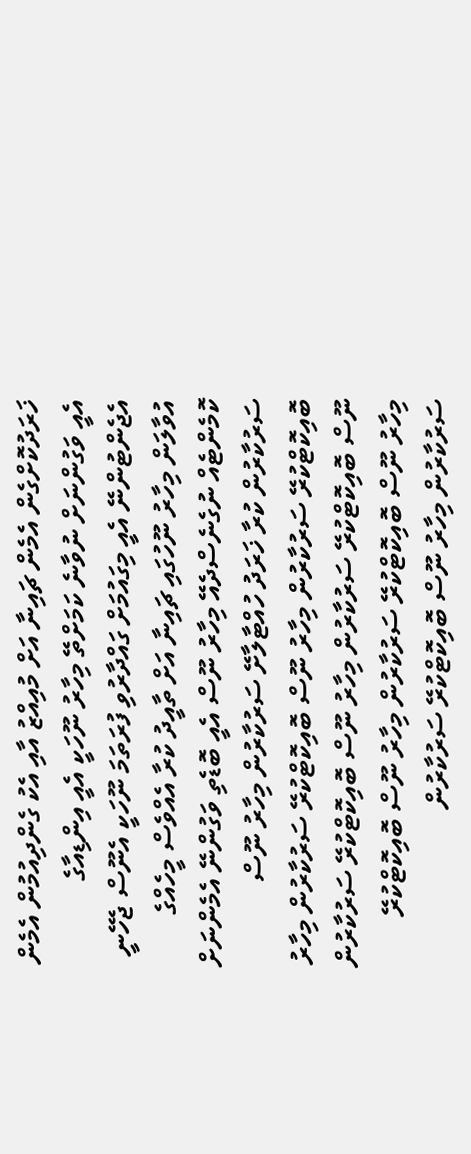ޚަރަދުކޮށްގެން އެމެން ޗައިނާ އަށް މުއިއްޒު އާއި އެކު ގެންދިއުމުން އެމެން އެއީ ވަގުންނަށް ނުވާނެ ކަމަށްތޭ މިހާރު ނޫހަކީ އެއީ އިންޑިއާގެ އެޖެންޓުންނޭ އެއީ މިގައުމަށް ގައްދާރުވި ފުރަތަމަ ނޫހަކީ އެނޫސް ޖެހޭނީ އުވާލަން މިހާރު ނޫހުގައި ޗައިނާ އަށް ތާއީދު ކުރާ އެއްވެސް މީހެއްގެ ކޮމެންޓެއް ނުގެނެސްދެއޭ މިހާރު ނޫސް އެއީ ބޮޑެތި ވަގުންނޭ އެމެންނަށް ސަރުކާރުން ކުރާ ޚަރަދު ހުއްޓާލާށޭ ސަރުކާރުން މިހާރު ނޫސް ބޮއިކޮޓްކުރޭ ސަރުކާރުން މިހާރު ނޫސް ބޮއިކޮޓްކުރޭ ސަރުކާރުން މިހާރު ނޫސް ބޮއިކޮޓްކުރޭ ސަރުކާރުން މިހާރު ނޫސް ބޮއިކޮޓްކުރޭ ސަރުކާރުން މިހާރު ނޫސް ބޮއިކޮޓްކުރޭ ސަރުކާރުން މިހާރު ނޫސް ބޮއިކޮޓްކުރޭ ސަރުކާރުން މިހާރު ނޫސް ބޮއިކޮޓްކުރޭ ސަރުކާރުން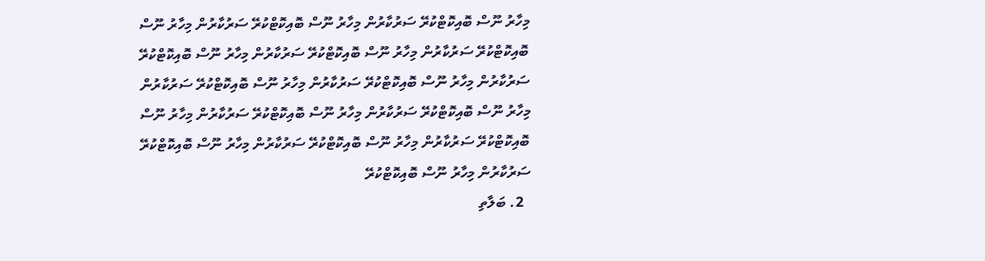މިހާރު ނޫސް ބޮއިކޮޓްކުރޭ ސަރުކާރުން މިހާރު ނޫސް ބޮއިކޮޓްކުރޭ ސަރުކާރުން މިހާރު ނޫސް ބޮއިކޮޓްކުރޭ ސަރުކާރުން މިހާރު ނޫސް ބޮއިކޮޓްކުރޭ ސަރުކާރުން މިހާރު ނޫސް ބޮއިކޮޓްކުރޭ ސަރުކާރުން މިހާރު ނޫސް ބޮއިކޮޓްކުރޭ ސަރުކާރުން މިހާރު ނޫސް ބޮއިކޮޓްކުރޭ ސަރުކާރުން މިހާރު ނޫސް ބޮއިކޮޓްކުރޭ ސަރުކާރުން މިހާރު ނޫސް ބޮއިކޮޓްކުރޭ ސަރުކާރުން މިހާރު ނޫސް ބޮއިކޮޓްކުރޭ ސަރުކާރުން މިހާރު ނޫސް ބޮއިކޮޓްކުރޭ ސަރުކާރުން މިހާރު ނޫސް ބޮއިކޮޓްކުރޭ ސަރުކާރުން މިހާރު ނޫސް ބޮއިކޮޓްކުރޭ
  2. ބަލާތި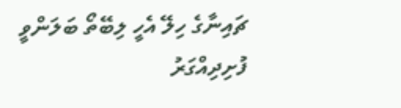ޗައިނާގެ ހިލޭ އެހީ ލިބޭތޯ ބަލަންވީ ފުށިދިއްގަރު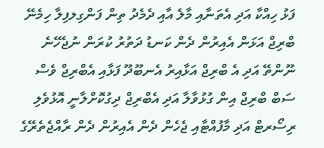ފަޅު ހިއްކާ އަދި އެތަނާއި މާލެ އާއި ދެމެދު ތިން ފަންގިލފިލާ ހިމެނޭ ބްރިޖް އަޅަން އެއިރުން ދެން ކަނޑު ދަތުރު ކުރަން ނުޖެހޭނެ ނޫންތޭ އަދި އެ ބްރިޖް އަޅާއިރު އެނބޫދޫ ފަޅާއި އެބްރިޖް ވެސް ސަބް ބްރިޖް އިން ގުޅުވާލާ އަދި އެބްރިޖް ދިގުކޮށްލާނީ އޮޅުވެލި ރިސޯރޓް އަދި މާފުއްޓާއި ޖެހެން ދެން އެއިރުން ދެން ރާއްޖެތެރޭގެ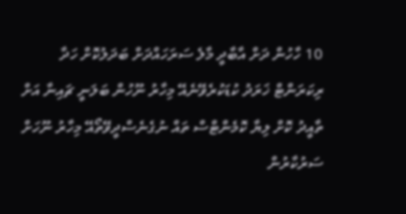10 ހާހުން ދަށް އާބާދީ މާލެ ސަރަހައްދަށް ބަދަލުކޮށް ހަދާ ރިކަރަންޓް ޚަރަދު ކުޑަކުރެވޭނެއޭ މިހާރު ނޫހުން ބަލަނީ ޗައިނާ އަށް ތާއީދު ކޮށް ލިޔާ ކޮމެންޓްސް ތައް ނުގެނެސްދީވޭތޯއޭ މިހާރު ނޫހަށް ސަރުކާރުން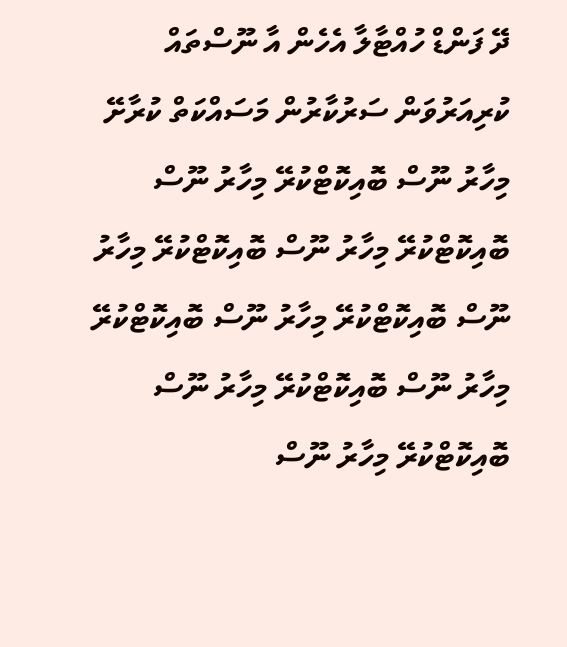ދޭ ފަންޑް ހުއްޓާލާ އެހެން އާ ނޫސްތައް ކުރިއަރުވަން ސަރުކާރުން މަސައްކަތް ކުރާށޭ މިހާރު ނޫސް ބޮއިކޮޓްކުރޭ މިހާރު ނޫސް ބޮއިކޮޓްކުރޭ މިހާރު ނޫސް ބޮއިކޮޓްކުރޭ މިހާރު ނޫސް ބޮއިކޮޓްކުރޭ މިހާރު ނޫސް ބޮއިކޮޓްކުރޭ މިހާރު ނޫސް ބޮއިކޮޓްކުރޭ މިހާރު ނޫސް ބޮއިކޮޓްކުރޭ މިހާރު ނޫސް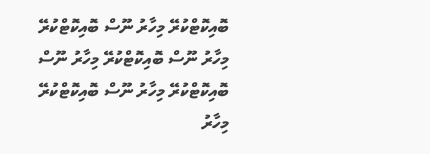ބޮއިކޮޓްކުރޭ މިހާރު ނޫސް ބޮއިކޮޓްކުރޭ މިހާރު ނޫސް ބޮއިކޮޓްކުރޭ މިހާރު ނޫސް ބޮއިކޮޓްކުރޭ މިހާރު ނޫސް ބޮއިކޮޓްކުރޭ މިހާރު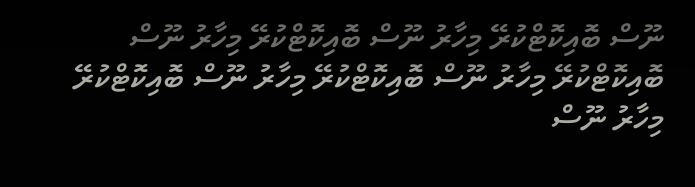ނޫސް ބޮއިކޮޓްކުރޭ މިހާރު ނޫސް ބޮއިކޮޓްކުރޭ މިހާރު ނޫސް ބޮއިކޮޓްކުރޭ މިހާރު ނޫސް ބޮއިކޮޓްކުރޭ މިހާރު ނޫސް ބޮއިކޮޓްކުރޭ މިހާރު ނޫސް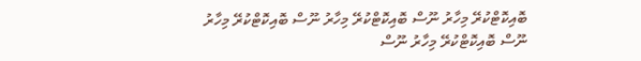ބޮއިކޮޓްކުރޭ މިހާރު ނޫސް ބޮއިކޮޓްކުރޭ މިހާރު ނޫސް ބޮއިކޮޓްކުރޭ މިހާރު ނޫސް ބޮއިކޮޓްކުރޭ މިހާރު ނޫސް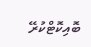ބޮއިކޮޓްކުރޭ